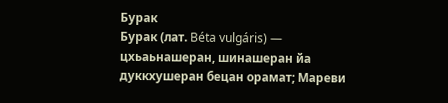Бурак
Бурак (лат. Béta vulgáris) — цхьаьнашеран, шинашеран йа дуккхушеран бецан орамат; Мареви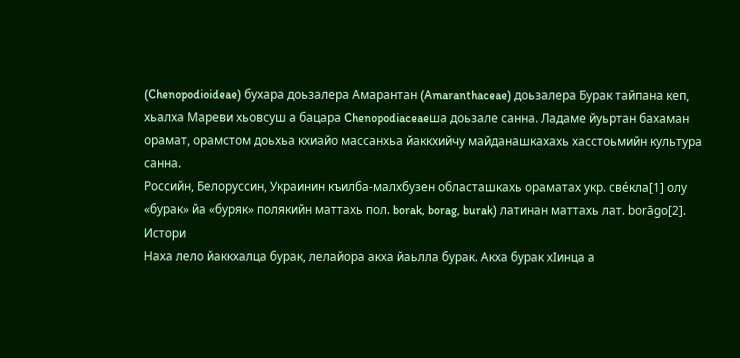(Chenopodioideae) бухара доьзалера Амарантан (Amaranthaceae) доьзалера Бурак тайпана кеп, хьалха Мареви хьовсуш а бацара Chenopodiaceaeша доьзале санна. Ладаме йуьртан бахаман орамат, орамстом доьхьа кхиайо массанхьа йаккхийчу майданашкахахь хасстоьмийн культура санна.
Российн, Белоруссин, Украинин къилба-малхбузен областашкахь ораматах укр. свéкла[1] олу «бурак» йа «буряк» полякийн маттахь пол. borak, borag, burak) латинан маттахь лат. borāgo[2].
Истори
Наха лело йаккхалца бурак, лелайора акха йаьлла бурак. Акха бурак хӀинца а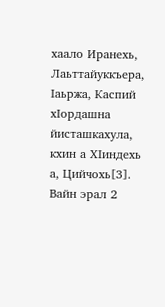хаало Иранехь, Лаьттайуккъера, Ӏаьржа, Каспий хӀордашна йисташкахула, кхин а ХӀиндехь а, Цийчохь[3].
Вайн эрал 2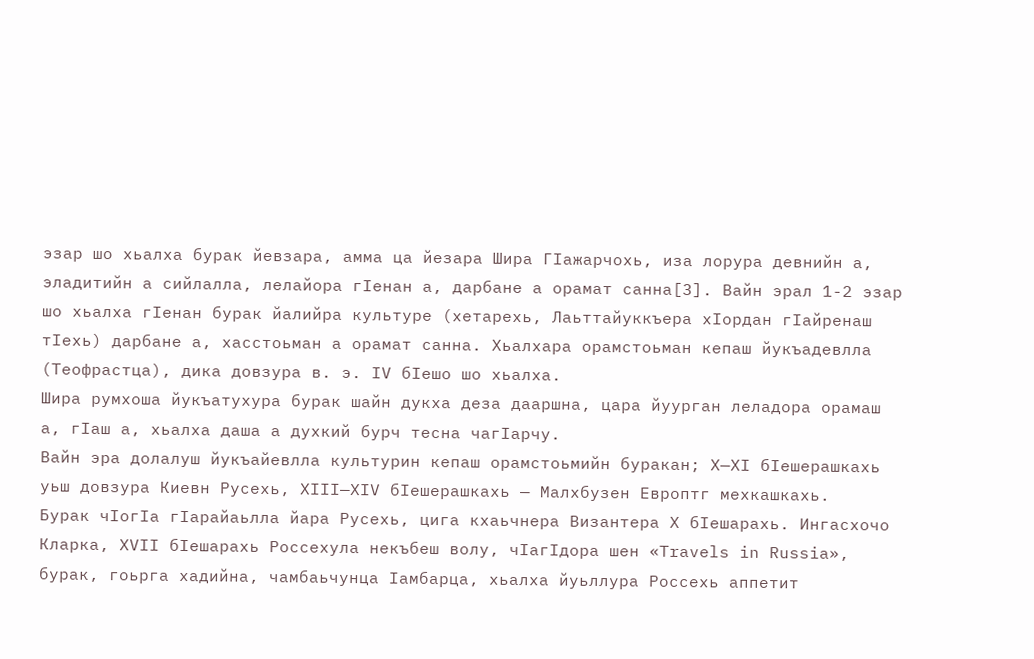эзар шо хьалха бурак йевзара, амма ца йезара Шира ГӀажарчохь, иза лорура девнийн а, эладитийн а сийлалла, лелайора гӀенан а, дарбане а орамат санна[3]. Вайн эрал 1-2 эзар шо хьалха гӀенан бурак йалийра культуре (хетарехь, Лаьттайуккъера хӀордан гӀайренаш тӀехь) дарбане а, хасстоьман а орамат санна. Хьалхара орамстоьман кепаш йукъадевлла (Теофрастца), дика довзура в. э. IV бӀешо шо хьалха.
Шира румхоша йукъатухура бурак шайн дукха деза дааршна, цара йуурган леладора орамаш а, гӀаш а, хьалха даша а духкий бурч тесна чагӀарчу.
Вайн эра долалуш йукъайевлла культурин кепаш орамстоьмийн буракан; X—XI бӀешерашкахь уьш довзура Киевн Русехь, XIII—XIV бӀешерашкахь — Малхбузен Европтг мехкашкахь.
Бурак чӀогӀа гӀарайаьлла йара Русехь, цига кхаьчнера Византера X бӀешарахь. Ингасхочо Кларка, XVII бӀешарахь Россехула некъбеш волу, чӀагӀдора шен «Travels in Russia», бурак, гоьрга хадийна, чамбаьчунца Ӏамбарца, хьалха йуьллура Россехь аппетит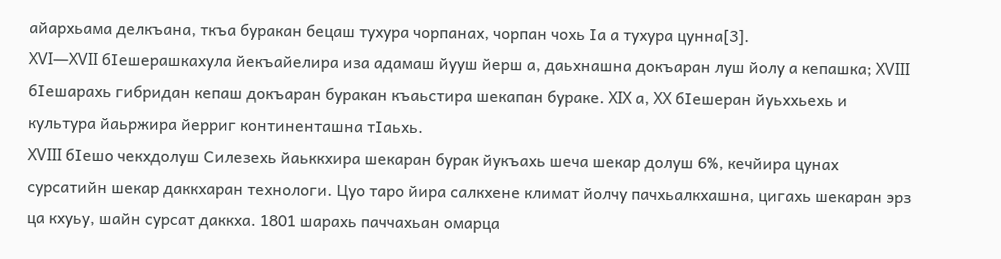айархьама делкъана, ткъа буракан бецаш тухура чорпанах, чорпан чохь Ӏа а тухура цунна[3].
XVI—XVII бӀешерашкахула йекъайелира иза адамаш йууш йерш а, даьхнашна докъаран луш йолу а кепашка; XVIII бӀешарахь гибридан кепаш докъаран буракан къаьстира шекапан бураке. XIX а, XX бӀешеран йуьххьехь и культура йаьржира йерриг континенташна тӀаьхь.
XVIII бӀешо чекхдолуш Силезехь йаьккхира шекаран бурак йукъахь шеча шекар долуш 6%, кечйира цунах сурсатийн шекар даккхаран технологи. Цуо таро йира салкхене климат йолчу пачхьалкхашна, цигахь шекаран эрз ца кхуьу, шайн сурсат даккха. 1801 шарахь паччахьан омарца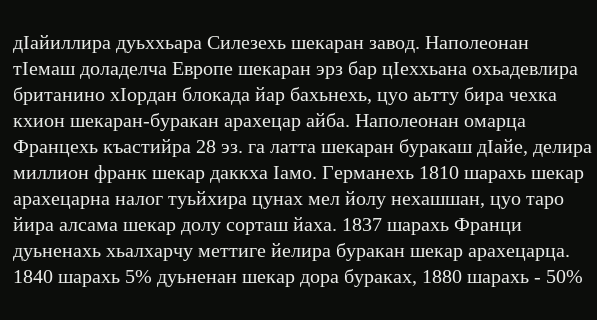дӀайиллира дуьххьара Силезехь шекаран завод. Наполеонан тӀемаш доладелча Европе шекаран эрз бар цӀеххьана охьадевлира британино хӀордан блокада йар бахьнехь, цуо аьтту бира чехка кхион шекаран-буракан арахецар айба. Наполеонан омарца Францехь къастийра 28 эз. га латта шекаран буракаш дӀайе, делира миллион франк шекар даккха Ӏамо. Германехь 1810 шарахь шекар арахецарна налог туьйхира цунах мел йолу нехашшан, цуо таро йира алсама шекар долу сорташ йаха. 1837 шарахь Франци дуьненахь хьалхарчу меттиге йелира буракан шекар арахецарца. 1840 шарахь 5% дуьненан шекар дора бураках, 1880 шарахь - 50%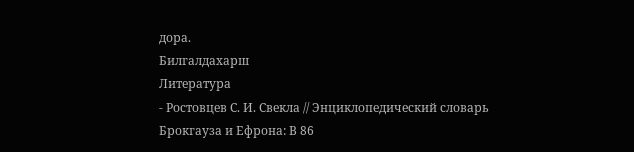дора.
Билгалдахарш
Литература
- Ростовцев С. И. Свекла // Энциклопедический словарь Брокгауза и Ефрона: В 86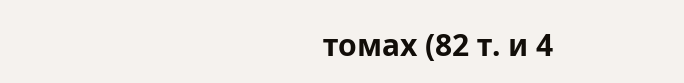томах (82 т. и 4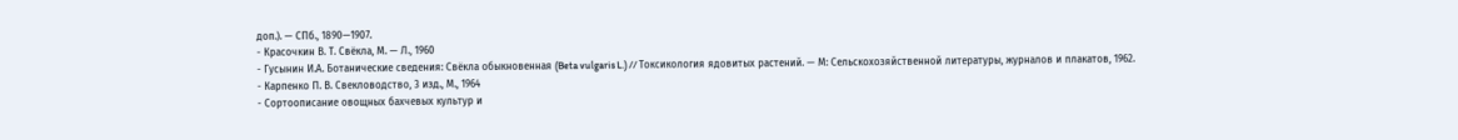доп.). — СПб., 1890—1907.
- Красочкин В. Т. Свёкла, М. — Л., 1960
- Гусынин И.А. Ботанические сведения: Свёкла обыкновенная (Beta vulgaris L.) // Токсикология ядовитых растений. — М: Сельскохозяйственной литературы, журналов и плакатов, 1962.
- Карпенко П. В. Свекловодство, 3 изд., М., 1964
- Сортоописание овощных бахчевых культур и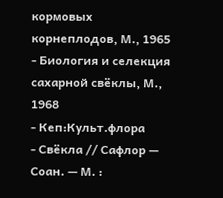кормовых корнеплодов, М., 1965
- Биология и селекция сахарной свёклы, М., 1968
- Кеп:Культ.флора
- Свёкла // Сафлор — Соан. — М. :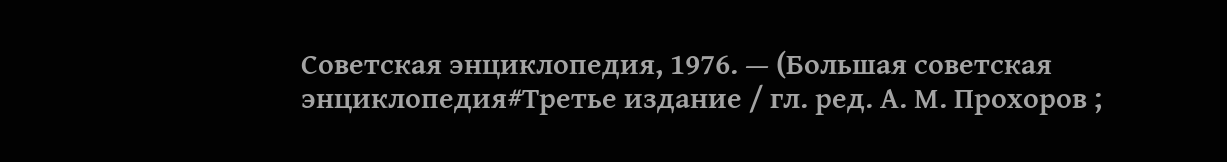Советская энциклопедия, 1976. — (Большая советская энциклопедия#Третье издание / гл. ред. А. М. Прохоров ;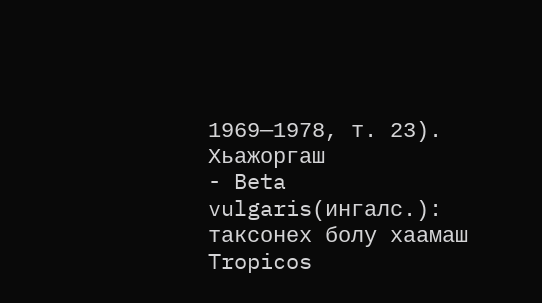1969—1978, т. 23).
Хьажоргаш
- Beta vulgaris(ингалс.): таксонех болу хаамаш Tropicos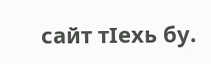сайт тӀехь бу.